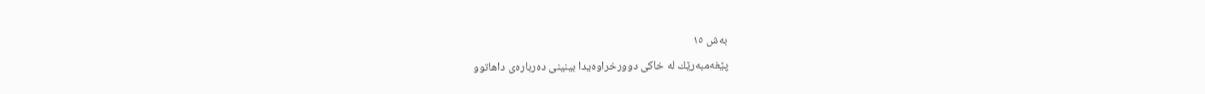بەش ١٥
پێغەمبەرێك لە خاکی دوورخراوەیدا بینینی دەربارەی داهاتوو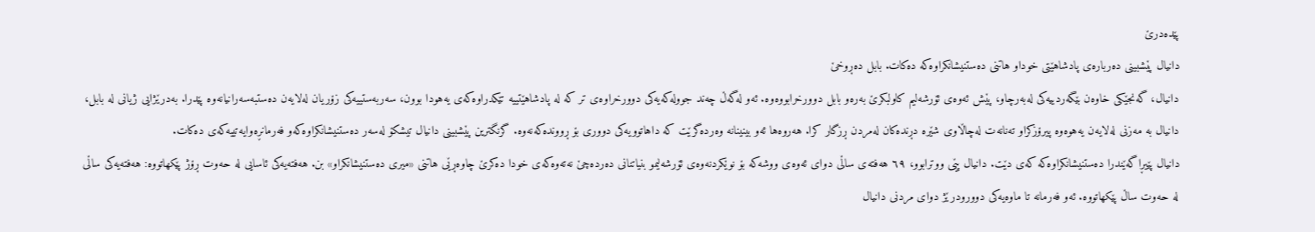پێدەدرێ
دانیال پێشبینی دەربارەی پادشاهێتی خوداو هاتنی دەستنیشانکراوەکە دەکات. بابل دەڕوخێ
دانیال، گەنجێکی خاوەن بێگەردییەکی لەبەرچاو، پێش ئەوەی ئۆرشەلیم کاولبکرێ بەرەو بابل دوورخرابووەوە. ئەو لەگەڵ چەند جوولەکەیەکی دوورخراوەی تر کە لە پادشاهێتییە تێکدراوەکەی یەهودا بوون، سەربەستییەکی زۆریان لەلایەن دەستبەسەرانیانەوە پێدرا. بەدرێژایی ژیانی لە بابل، دانیال بە مەزنی لەلایەن یەهوەوە پیرۆزکراو تەنانەت لەچاڵاوی شێرە دڕندەکان لەمردن ڕزگار کرا. هەروەها ئەو بینینانە وەردەگرێت کە داهاتوویەکی دووری بۆ ڕووندەکەنەوە. گرنگترین پێشبینی دانیال تیشکۆ لەسەر دەستنیشانکراوەکەو فەرمانڕەوایەتییەکەی دەکات.
دانیال پێیڕاگەێندرا دەستنیشانکراوەکە کەی دێت. دانیال پێی ووترابوو، ٦٩ هەفتەی ساڵی دوای ئەوەی ووشەکە بۆ نوێکردنەوەی ئۆرشەلیمو بنیاتنانی دەردەچێ نەتەوەکەی خودا دەکرێ چاوەڕێی هاتنی «میری دەستنیشانکراو» بن. هەفتەیەکی ئاسایی لە حەوت ڕۆژ پێکهاتووە: هەفتەیەکی ساڵی لە حەوت ساڵ پێکهاتووە. ئەو فەرمانە تا ماوەیەکی دوورودرێژ دوای مردنی دانیال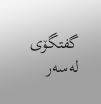گفتگۆی لەسەر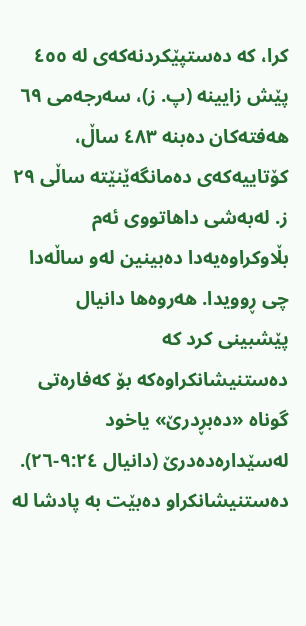کرا، کە دەستپێکردنەکەی لە ٤٥٥ پێش زایینە (پ. ز)، سەرجەمی ٦٩ هەفتەکان دەبنە ٤٨٣ ساڵ، کۆتاییەکەی دەمانگەێنێتە ساڵی ٢٩ ز. لەبەشی داهاتووی ئەم بڵاوکراوەیەدا دەبینین لەو ساڵەدا چی ڕوویدا. هەروەها دانیال پێشبینی کرد کە دەستنیشانکراوەکە بۆ کەفارەتی گوناه «دەبڕدرێ» یاخود لەسێدارەدەدرێ (دانیال ٩:٢٤-٢٦).
دەستنیشانکراو دەبێت بە پادشا لە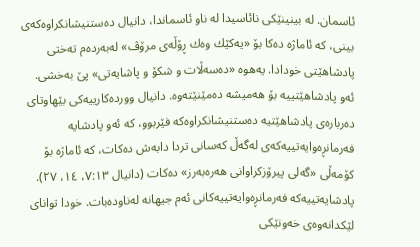ئاسمان. لە بینینێکی نائاسیدا لە ناو ئاسماندا، دانیال دەستنیشانکراوەکەی بینی، کە ئاماژە دەکا بۆ «یەکێك وەك ڕۆڵەی مرۆڤ» لەبەردەم تەختی پادشاهێتی خودادا. یەهوە «دەسەڵات و شکۆ و پاشایەتی» پێ بەخشی. ئەو پادشاهێتییە بۆ هەمیشە دەمێنێتەوە. دانیال ووردەکارییەکی بێهاوتای دەربارەی پادشاهێتیە دەستنیشانکراوەکە فێربوو، کە ئەو پادشایە فەرمانڕەوایەتییەکەی لەگەڵ کەسانی تردا دابەش دەکات، کە ئاماژە بۆ کۆمەڵی «گەلی پیرۆزکراوانی هەرەبەرز» دەکات (دانیال ٧:١٣، ١٤، ٢٧).
پادشایەتییەکە فەرمانڕەوایەتییەکانی ئەم جیهانە لەناودەبات. خودا توانای لێکدانەوەی خەونێکی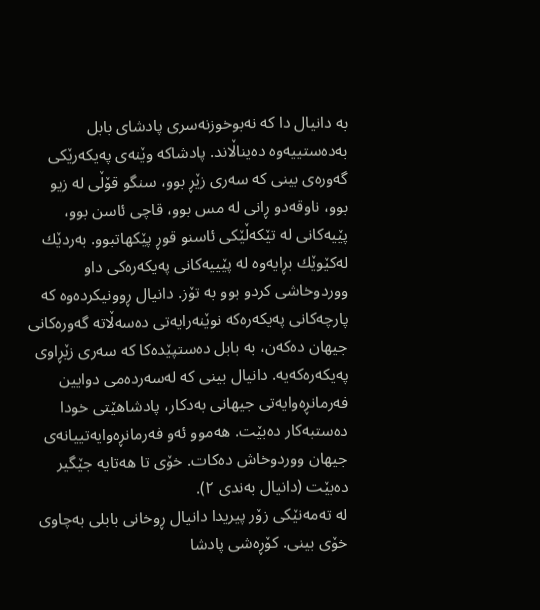بە دانیال دا کە نەبوخوزنەسری پادشای بابل بەدەستییەوە دەیناڵاند. پادشاکە وێنەی پەیکەرێکی گەورەی بینی کە سەری زێڕ بوو، سنگو قۆڵی لە زیو بوو، ناوقەدو ڕانی لە مس بوو، قاچی ئاسن بوو، پێیەکانی لە تێکەڵێکی ئاسنو قوڕ پێکهاتبوو. بەردێك لەکێوێك بڕایەوە لە پێییەکانی پەیکەرەکی داو ووردوخاشی کردو بوو بە تۆز. دانیال ڕوونیکردەوە کە پارچەکانی پەیکەرەکە نوێنەرایەتی دەسەڵاتە گەورەکانی جیهان دەکەن، بە بابل دەستپێدەکا کە سەری زێڕاوی پەیکەرەکەیە. دانیال بینی کە لەسەردەمی دوایین فەرمانڕەوایەتی جیهانی بەدکار، پادشاهێتی خودا دەستبەکار دەبێت. هەموو ئەو فەرمانڕەوایەتییانەی جیهان ووردوخاش دەکات. خۆی تا هەتایە جێگیر دەبێت (دانیال بەندی ٢).
لە تەمەنێکی زۆر پیریدا دانیال ڕوخانی بابلی بەچاوی خۆی بینی. کۆڕەشی پادشا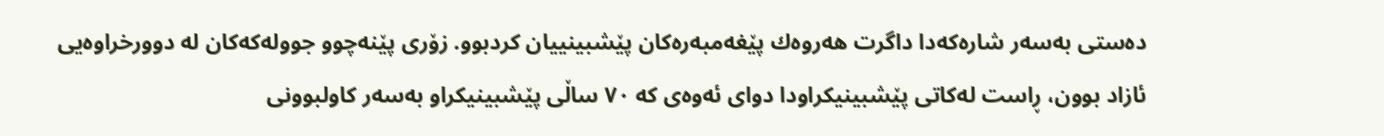دەستی بەسەر شارەکەدا داگرت هەروەك پێغەمبەرەکان پێشبینییان کردبوو. زۆری پێنەچوو جوولەکەکان لە دوورخراوەیی ئازاد بوون، ڕاست لەکاتی پێشبینیکراودا دوای ئەوەی کە ٧٠ ساڵی پێشبینیکراو بەسەر کاولبوونی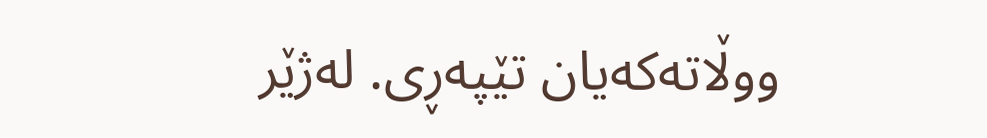ووڵاتەکەیان تێپەڕی. لەژێر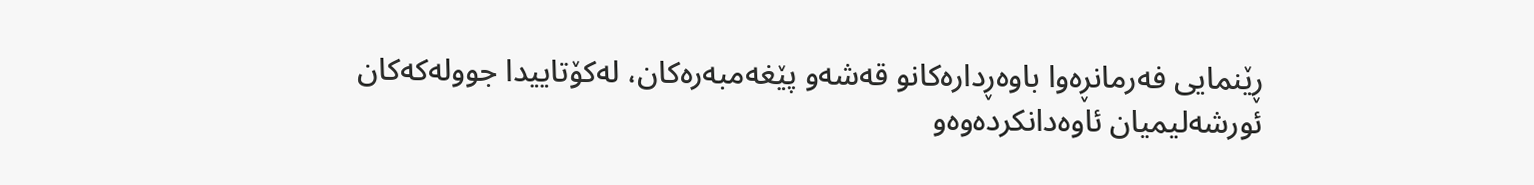ڕێنمایی فەرمانڕەوا باوەڕدارەکانو قەشەو پێغەمبەرەکان، لەکۆتاییدا جوولەکەکان ئورشەلیمیان ئاوەدانکردەوەو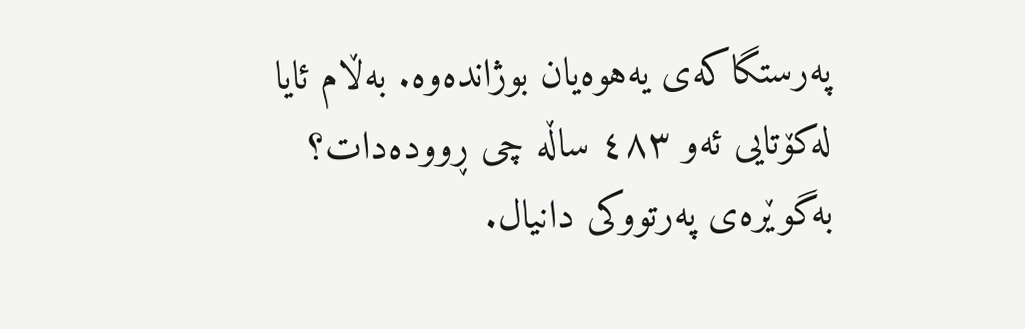پەرستگاکەی یەهوەیان بوژاندەوە. بەڵام ئایا لەکۆتایی ئەو ٤٨٣ ساڵە چی ڕوودەدات؟
بەگوێرەی پەرتووکی دانیال.